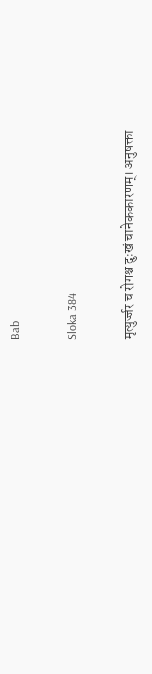Bab

Sloka 384

मृत्युर्ज्जर च रोगश्च दुःखं चानेककारणम्। अनुषक्ता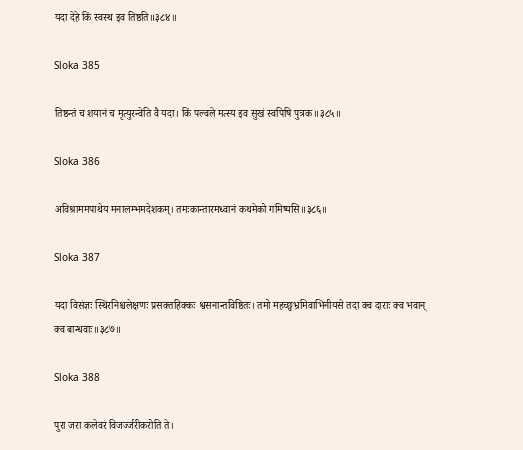यदा देहे किं स्वस्थ इव तिष्ठति॥३८४॥

Sloka 385

तिष्ठन्तं च शयानं च मृत्युरन्वेति वै यदा। किं पल्वले मत्स्य इव सुखं स्वपिषि पुत्रक॥३८५॥

Sloka 386

अविश्राममपाथेय मनालम्भमदेशकम्। तमःकान्तारमध्वानं कथमेको गमिष्यसि॥३८६॥

Sloka 387

यदा विसंज्ञः स्थिरनिश्चलेक्षणः प्रसक्तहिक्कः श्वसनान्तविष्ठितः। तमो महच्छ्वभ्रमिवाभिनीयसे तदा क्व दाराः क्व भवान् क्व बान्धवाः॥३८७॥

Sloka 388

पुरा जरा कलेवरं विजर्ज्जरीकरोति ते।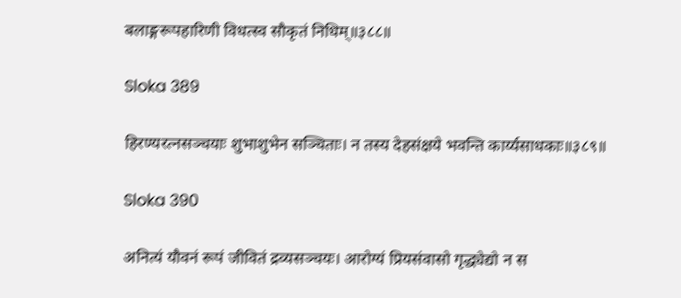बलाङ्गरूपहारिणी विधत्स्व सौकृतं निधिम्॥३८८॥

Sloka 389

हिरण्यरत्नसञ्चयाः शुभाशुभेन सञ्चिताः। न तस्य देहसंक्षये भवन्ति कार्य्यसाधकाः॥३८९॥

Sloka 390

अनित्यं यौवनं रूपं जीवितं द्रव्यसञ्चयः। आरोग्यं प्रियसंवासो गृद्ध्येद्यो न स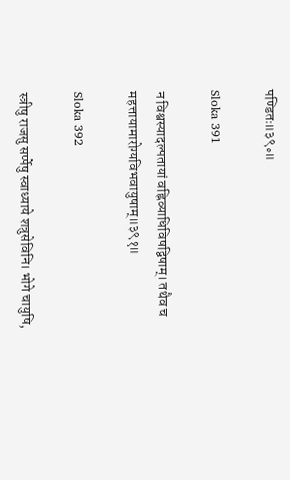पण्डितः॥३९॰॥

Sloka 391

न विश्वस्यादल्पतायां वह्निव्याधिविषद्विषाम्। तथैव च महत्तायामारोग्यविभवायुषाम्॥३९१॥

Sloka 392

स्त्रीषु राजसु सर्प्पेषु स्वाध्याये शत्रुसेविनि। भोगे चायुषि,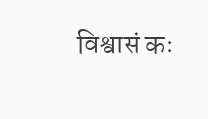विश्वासं कः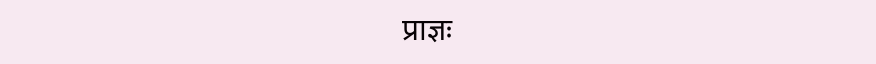प्राज्ञः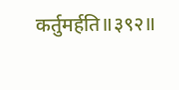कर्तुमर्हति॥३९२॥